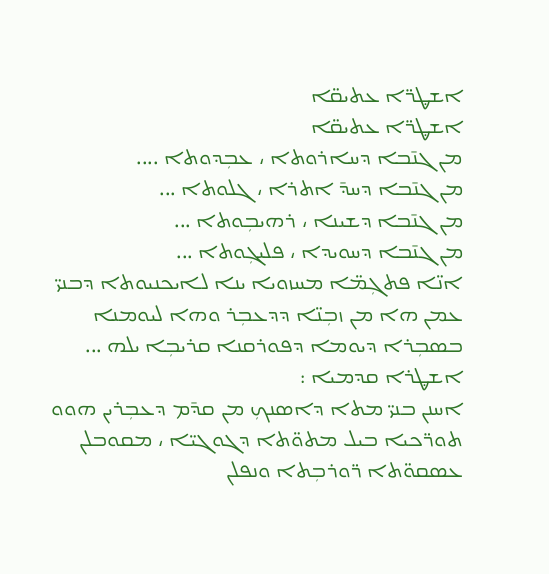ܐܫܜܪ̈ܐ ܥܬܝܩ̈ܐ
ܐܫܜܪ̈ܐ ܥܬܝܩ̈ܐ
ܡܢ ܓܢ̄ܒܐ ܕܚܐܪܘܬܐ ، ܥܒܼܕܘܬܐ ....
ܡܢ ܓܢ̄ܒܐ ܕܚܕ̄ ܐܬܪܐ ، ܓܠܘܬܐ ...
ܡܢ ܓܢ̄ܒܐ ܕܫܝܢܐ ، ܪܗܝܒܼܘܬܐ ...
ܡܢ ܓܢ̄ܒܐ ܕܚܘܝܕܐ ، ܦܠܝܓܼܘܬܐ ...
ܐܢ̈ܐ ܦܬܓܼܡ̈ܐ ܡܚܙܘܝܐ ܝܢܐ ܠܐܝܟܢܝܘܬܐ ܕܒܢܝ̈ ܥܡܢ ܗܐ ܡܢ ܙܒܼܢ̈ܐ ܕܕܥܒܼܪ ܘܗܐ ܠܝܘܡܢܐ ܒܣܒܼܪܐ ܕܝܘܡܐ ܕܦܘܪܩܢܐ ܩܪܝܒܼܐ ܝܠܗ ...
ܐܫܜܪܐ ܩܕܡܝܐ :
ܐܚܢܢ ܒܢܝ̈ ܡܬܐ ܕܐܣܢܟܼ ܡܢ ܩܕ̄ܡ ܕܥܒܼܪܝܢ ܗܘܘ ܬܘܪ̈ܟܝܐ ܒܝܠ ܡܬܘ̈ܬܐ ܕܓܘܓܝ̈ܐ ، ܡܩܘܒܠܢ ܥܣܩܘ̈ܬܐ ܪ̈ܘܪܒܼܬܐ ܘܢܦܠܢ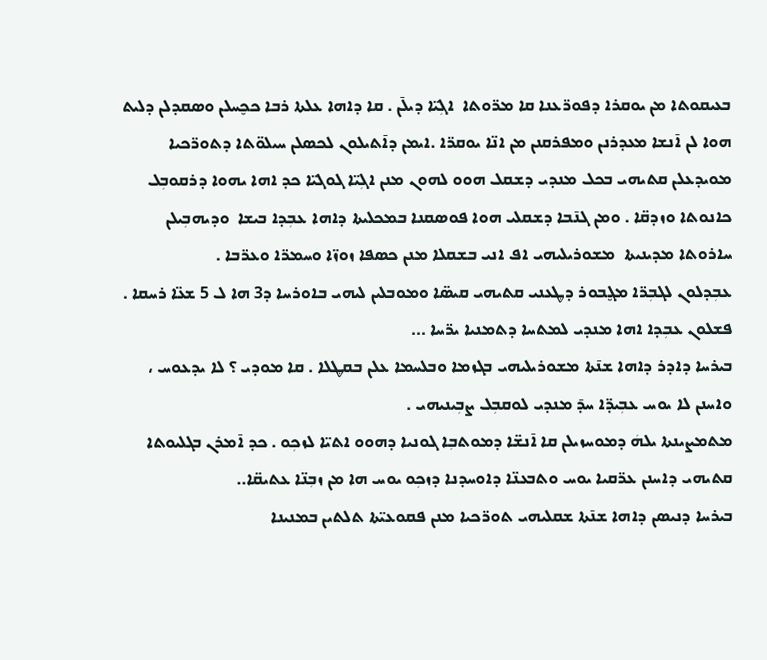ܒܥܝܩܘܬܐ ܡܢ ܝܘܩܪܐ ܕܦܘܪ̈ܥܢܐ ܩܐ ܡܪ̈ܘܬܐ  ܐܓܼܝ̈ܐ ܕܝܠ̄ܢ . ܩܐ ܕܐܗܐ ܥܠܬܐ ܪܒܐ ܟܟ̮ܚܠܢ ܘܣܩܕܠܢ ܕܠܝܬ ܗܘܐ ܠܢ ܐ̄ܢܫܐ ܡܥܕܪܢܢ ܘܡܦܪܩܢܢ ܡܢ ܐܢ̈ܐ ܝܘܩܪ̈ܐ .ܐܝܡܢ ܕܐ̄ܬܝܠܘܢ ܠܟܣܠܢ ܚܝܠܘ̈ܬܐ ܕܬܘܪ̈ܟܝܐ ܡܘܝܕܥܠܢ ܩܬܝܗܝ ܒܟܠ ܡܢܕܝ ܕܫܩܠ ܗܘܘ ܠܗܘܢ ܡܢܢ ܐܓܼܝ̈ܐ ܓܘܓܝ̈ܐ ܟܕ ܐܗܐ ܝܗܘܐ ܕܪܩܘܒܼܠ ܟܐܢܘܬܐ ܘܙܕܩ̈ܐ . ܘܡܢ ܓܢ̄ܒܐ ܕܫܩܠܝ ܗܘܐ ܦܘܣܩܢܐ ܒܡܟܠܝܬܐ ܕܐܗܐ ܥܒܼܕܐ ܒܝܫܐ  ܘܕܝܗܒܼܝܠܢ ܚܐܪܘܬܐ ܡܕܝܢܝܬܐ  ܡܫܘܪܝܠܝܗܝ ܐܦ ܐܢܝ ܒܫܩܠܐ ܡܢܢ ܟܣܦܐ ܙܘܙ̈ܐ ܘܚܡܪ̈ܐ ܘܥܪ̈ܒܐ .
ܥܒܼܕܠܘܢ ܠܓܒܼܪ̈ܐ ܡܓ̮ܒܘܪ ܕܜܥܢܝ ܩܬܝܗܝ ܩܝܣ̈ܐ ܘܡܘܒܠܝܢ ܠܝܗܝ ܒܐܘܪܚܐ ܕ3 ܗܐ ܠ 5 ܫܥ̈ܐ ܪܚܩܐ . ܦܫܠܘܢ ܥܒܼܕܐ ܐܗܐ ܡܢܕܝ ܠܡܬܚܐ ܕܬܡܢܝܐ ܝܪ̈ܚܐ ...
ܒܝܪܚܐ ܕܐܕܪ ܕܐܗܐ ܫܢ̄ܬܐ ܡܫܘܪܝܠܝܗܝ ܒܓܙܡܐ ܘܒܠܚܡܐ ܥܠܢ ܒܩܜܠܐ . ܩܐ ܡܘܕܝ ؟ ܠܐ ܝܕܥܘܚ ، ܘܐܚܢܢ ܠܐ ܝܘܚ ܥܒܼܝܕ̈ܐ ܚܕ̄ ܡܢܕܝ ܠܘܩܒܼܠ ܨܒܼܝܢܝܗܝ .
ܡܬܡܨܝܢܬܐ ܝܠܗܿ ܕܡܘܚܙܝܠܢ ܩܐ ܐ̄ܢܫ̈ܐ ܕܡܘܬܒܼܐ ܓܘܢܝܐ ܕܗܘܘ ܐܬܝ̈ܐ ܠܙܟܼܘ . ܟܕ ܐ̄ܡܪܢ ܒܓܠܝܘܬܐ ܩܬܝܗܝ ܕܐܚܢܢ ܥܪ̈ܩܝܐ ܝܘܚ ܘܬܒܥܢ̈ܐ ܕܐܘܚܕܢܐ ܕܙܟܼܘ ܝܘܚ ܗܐ ܡܢ ܙܒܼܢ̈ܐ ܥܬܝܩ̈ܐ..
ܒܝܪܚܐ ܕܢܝܣܢ ܕܐܗܐ ܫܢ̄ܬܐ ܫܩܠܝܗܝ ܬܘܪ̈ܟܝܐ ܡܢܢ ܦܩܘܥܝ̈ܬܐ ܬܠܬܝܢ ܒܡܢܝܢܐ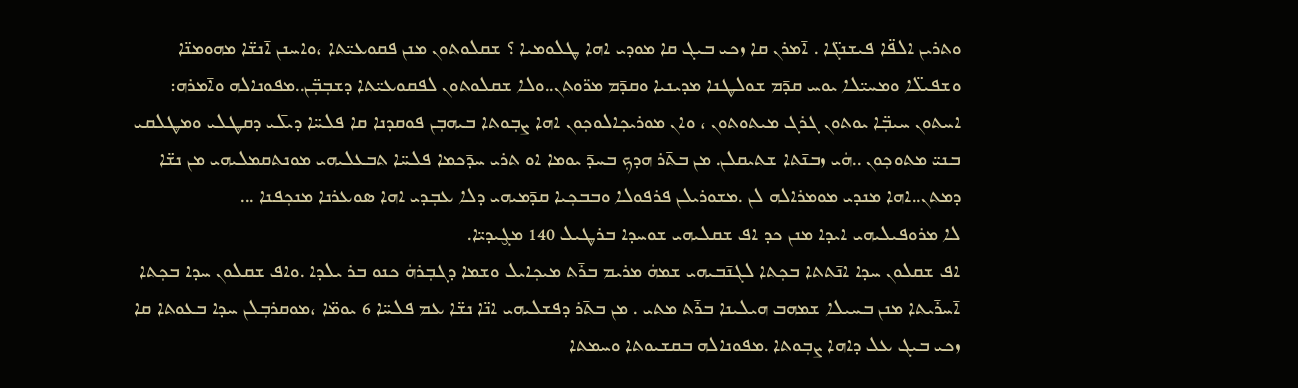ܘܬܪܝܢ ܐܠܦ̈ܐ ܦܝܫܢܓ̈ܐ . ܐ̄ܡܪܢ ܩܐ ܙܟܝ ܒܝܓ ܩܐ ܡܘܕܝ ܐܗܐ ܜܠܘܡܝܐ ؟ ܫܩܠܘܬܘܢ ܡܢܢ ܦܩܘܥܝ̈ܬܐ ،ܘܐܚܢܢ ܐ̄ܢܫ̈ܐ ܡܗܘܡܢ̈ܐ ܘܫܦܝܠ̈ܐ ܘܡܚܝ̈ܠܐ ܝܘܚ ܩܕ̄ܡ ܫܘܠܜܢܐ ܡܕܝܢܝܐ ܘܩܕ̄ܡ ܡܪ̈ܘܬܢ..ܘܠܐ ܫܩܠܘܬܘܢ ܠܦܩܘܥܝ̈ܬܐ ܕܫܒܼܒܼ̈ܢ..ܡܦܘܢܐܠܗ ܘܐ̄ܡܪܗ: ܐܚܬܘܢ ܚܝܒܼ̈ܐ ܝܘܬܘܢ ܓܪܓ ܡܝܬܘܬܘܢ ، ܘܐܢ ܡܘܪܝܟܼܐܠܘܟܼܘܢ ܐܗܐ ܨܒܼܘܬܐ ܒܝܗܒܼܢ ܦܘܩܕܢܐ ܩܐ ܦܠܚ̈ܐ ܕܝܠ̄ܝ ܕܩܜܠܝ ܘܡܜܠܩܝ ܒܢܝ̈ ܡܬܘܟܼܘܢ ..ܗܿܝ ܙܒܢ̄ܬܐ ܫܬܝܩܠܢ. ܡܢ ܒܬ̄ܪ ܗܕܟܼ ܒܚܕ̄ ܝܘܡܐ ܐܘ ܬܪܝ ܚܕ̄ܟܡܐ ܦܠܚ̈ܐ ܬܒܥܠܝܗܝ ܡܘܢܬܩܡܠܝܗܝ ܡܢ ܢܫ̈ܐ ܕܡܬܢ..ܐܗܐ ܡܢܕܝ ܡܘܡܪܐܠܗ ܠܢ .ܡܫܘܪܝܠܢ ܦܪܦܘܠܐ ܘܒܒܟܼܝܐ ܩܕ̄ܡܝܗܝ ܕܠܐ ܥܒܼܕܝ ܐܗܐ ܣܘܥܪܢܐ ܡܢܟܼܦܢܐ ...
ܠܐ ܡܪܘܦܝܠܝܗܝ ܐܝܕܐ ܡܢܢ ܟܕ ܐܦ ܫܩܠܝܗܝ ܫܘܚܕܐ ܒܪܜܝܠ 140 ܡܓ̮ܝܕܝ̈ܐ.
ܐܦ ܫܩܠܘܢ ܚܕܐ ܐܢ̄ܬܬܐ ܒܟܼܬܐ ܠܓܢ̄ܒܝܗܝ ܫܡܗܿ ܡܪܝܡ ܒܪ̄ܬ ܡܝܟܼܐܝܠ ܘܫܡܐ ܕܓܒܼܪܗܿ ܟܢܘ ܒܪ ܝܠܕܐ .ܘܐܦ ܫܩܠܘܢ ܚܕܐ ܒܟܼܬܐ ܐ̄ܚܪ̄ܝܬܐ ܡܢܢ ܒܚܝܠܐ ܫܡܗܒ ܗܝܠܝܢܐ ܒܪ̄ܬ ܡܬܝ . ܡܢ ܒܬ̄ܪ ܕܦܫܠܝܗܝ ܐܢ̈ܐ ܢܫ̈ܐ ܥܡ ܦܠܚ̈ܐ 6 ܝܘܡ̈ܐ ،ܡܘܩܪܒܼܠܢ ܚܕܐ ܒܥܘܬܐ ܩܐ ܙܟܝ ܒܝܓ ܥܠ ܕܐܗܐ ܨܒܼܘܬܐ .ܡܦܘܢܐܠܗ ܒܩܫܝܘܬܐ ܘܚܡܬܐ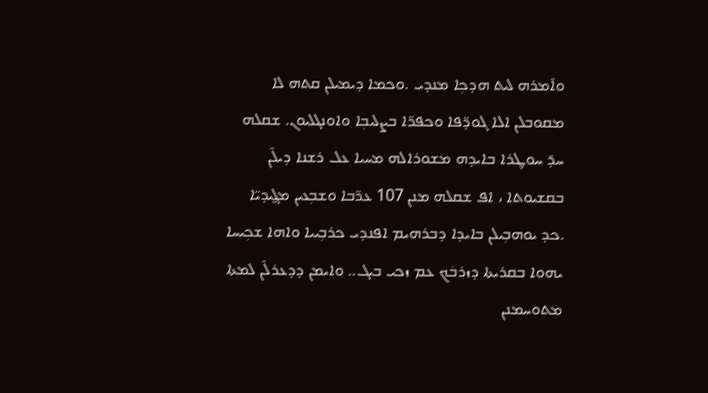ܘܐ̄ܡܪܗ ܠܝܬ ܗܕܟܼܐ ܡܢܕܝ .ܘܟܡܐ ܕܝܡܝܠܢ ܩܬܗ ܠܐ ܡܩܘܒܠܢ ܐܠܐ ܓܘܕ̈ܦܐ ܘܟܦܪ̈ܐ ܒܨܠܝܒܼܐ ܘܐܘܢܓܠܝܘܢ. ܫܩܠܗ ܚܕ̄ ܚܘܜܪܐ ܒܐܝܕܗ ܡܫܘܪܐܠܗ ܡܚܝܐ ܥܠ ܪܫܢܐ ܕܝܠ̄ܢ ܒܩܫܝܘܬܐ ، ܐܦ ܫܩܠܗ ܡܢܢ 107 ܥܪ̈ܒܐ ܘܫܒܼܥܝܢ ܡܓ̮ܝܕܝ̈ܐ .ܟܕ ܝܘܗܒܼܝܠܢ ܒܐܝܕܐ ܕܒܪܗܝܡ ܐܦܢܕܝ ܟܪܒܼܝܝܐ ܘܐܗܐ ܫܟܼܝܚܐ ܝܗܘܐ ܒܩܪܝܬܐ ܕܙܪܒܿܟ ܥܡ ܙܟܝ ܒܝܓ.. ܘܐܝܡܢ ܕܕܥܪܠ̄ܢ ܠܡܬܐ ܡܬܘܚܡܢܢ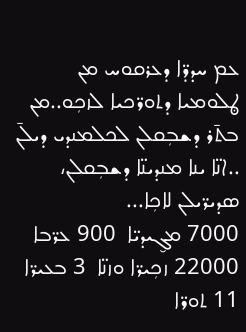ܥܡ ܚܕܕ̈ܐ ܕܥܪܩܘܚ ܡܢ ܜܠܘܡܝܐ ܕܬܘܪ̈ܟܝܐ ܠܙܟܼܘ..ܡܢ ܒܬ̄ܪ ܕܫܒܼܩܠܢ ܠܟܠܡܢܕܝ ܕܝܠ̄ܢ ..ܐܢ̈ܐ ܝܢܐ ܡܢܕܝܢ̈ܐ ܕܫܒܼܩܠܢ، ܣܕܝܪ̈ܝܠܢ ܠܐܟܼܐ...
7000 ܡܓ̮ܝܕܝ̈ܐ  900 ܥܪ̈ܒܐ   22000 ܙܟܼܝܪ̈ܐ ܘܙܢ̈ܐ  3 ܒܥܝܪ̈ܐ   11 ܬܘܪ̈ܐ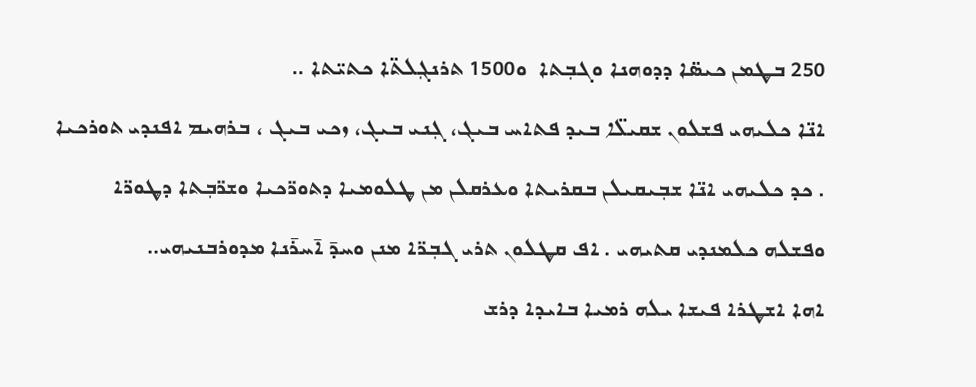250 ܒܜܡܢ ܟܝܣ̈ܐ ܕܕܘܗܢܐ ܘܓܒܼܬܐ  ܘ1500 ܬܪܢܓܼܠܬ̈ܐ ܟܬܝ̈ܬܐ ..
ܐܢ̈ܐ ܟܠܝܗܝ ܦܫܠܘܢ ܫܩܝܠ̈ܐ ܒܝܕ ܦܬܐܚ ܒܝܓ، ܓܼܢܝ ܒܝܓ، ܙܟܝ ܒܝܓ ، ܒܪܗܝܡ ܐܦܢܕܝ ܬܘܪܟܝܐ  . ܟܕ ܟܠܝܗܝ ܐܢ̈ܐ ܫܒܼܝܩܝܠܢ ܒܩܪܝܬܐ ܘܥܪܩܠܢ ܡܢ ܜܠܘܡܝܐ ܕܬܘܪ̈ܟܝܐ ܘܫܪ̈ܒܼܬܐ ܕܜܘܪ̈ܐ ܘܦܫܠܗ ܟܠܡܢܕܝ ܩܬܝܗܝ . ܐܦ ܩܜܠܘܢ ܬܪܝ ܓܒܼܪ̈ܐ ܡܢܢ ܘܚܕ̄ ܐ̄ܚܪ̄ܢܐ ܡܕܘܪܒܢܝܗܝ..
ܐܗܐ ܐܫܜܪܐ ܦܝܫܐ ܝܠܗ ܪܡܝܐ ܒܐܝܕܐ ܕܪܫ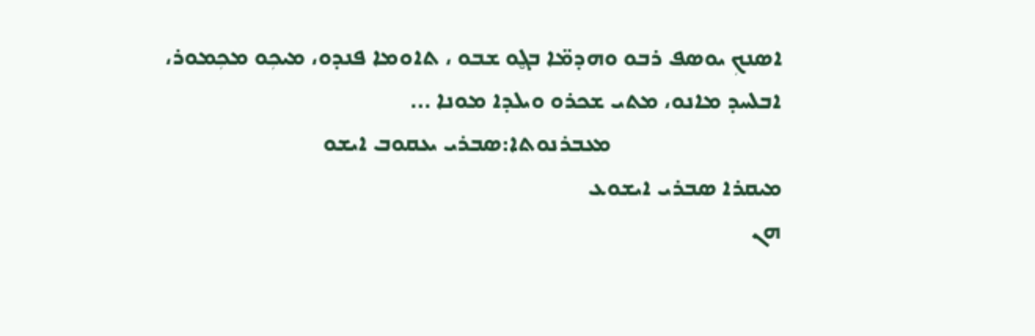ܐܣܢܟܼ ܝܘܣܦ ܪܒܘ ܘܗܕܡ̈ܐ ܒܓ̮ܘ ܫܒܘ ، ܬܐܘܡܐ ܦܢܕܘ، ܡܝܟܼܘ ܡܟܼܡܘܪ، ܐܒܠܚܕ ܡܐܢܘ، ܡܬܝ ܫܟܪܘ ܘܝܠܕܐ ܡܘܢܐ ...
                               ܡܥܒܪܢܘܬܐ:ܣܒܪܝ ܝܥܩܘܒ ܐܝܫܘ
ܡܝܩܪܐ ܣܒܪܝ ܐܝܫܘܥ
ܗܢ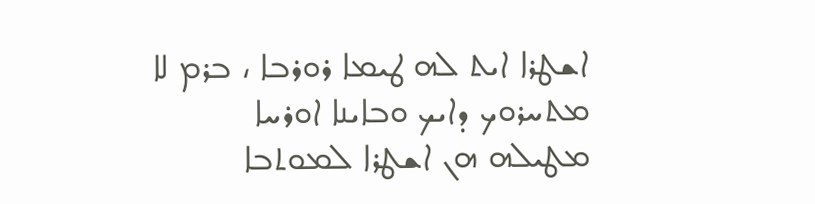ܐܫܛܪܐ ܐܝܬ ܠܗ ܛܝܡܐ ܪܘܪܒܐ ، ܒܪܡ ܠܐ ܡܬܚܪܘܟ ܕܐܝܟ ܘܒܐܝܢܐ ܐܘܪܚܐ ܡܛܝܠܗ ܗܢ ܐܫܛܪܐ ܠܡܘܬܒܐ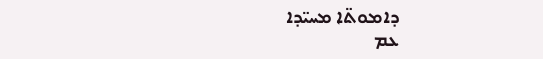ܕܐܡܘܬ̈ܐ ܡܚܝ̈ܕܐ
ܥܡ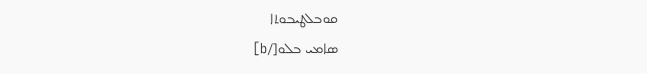ܩܘܒܠܛܝܒܘܬܐ
ܣܐܡܝ ܒܠܘ[/b]